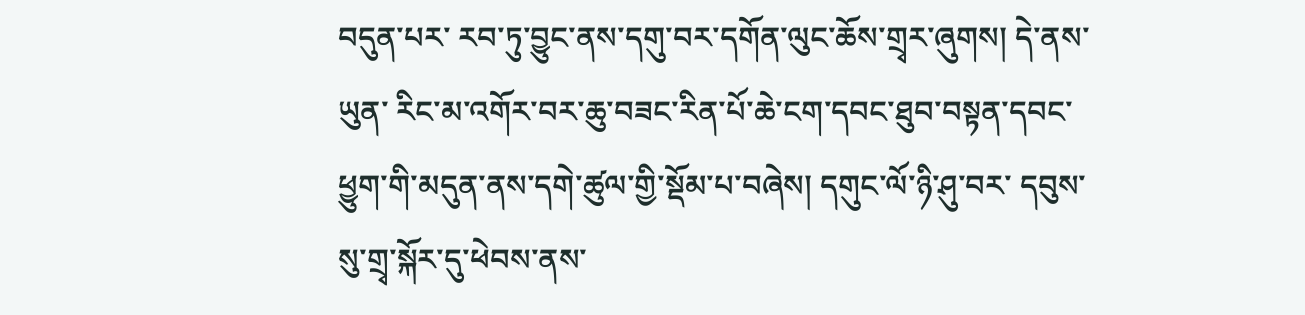བདུན་པར་ རབ་ཏུ་བྱུང་ནས་དགུ་བར་དགོན་ལུང་ཆོས་གྲྭར་ཞུགས། དེ་ནས་ཡུན་ རིང་མ་འགོར་བར་ཆུ་བཟང་རིན་པོ་ཆེ་ངག་དབང་ཐུབ་བསྟན་དབང་ ཕྱུག་གི་མདུན་ནས་དགེ་ཚུལ་གྱི་སྡོམ་པ་བཞེས། དགུང་ལོ་ཉི་ཤུ་བར་ དབུས་སུ་གྲྭ་སྐོར་དུ་ཕེབས་ནས་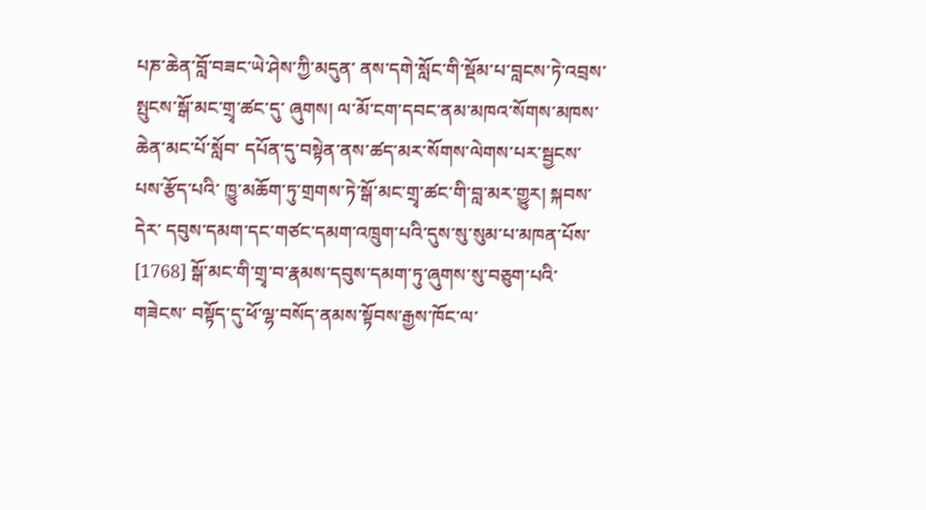པཎ་ཆེན་བློ་བཟང་ཡེ་ཤེས་ཀྱི་མདུན་ ནས་དགེ་སློང་གི་སྡོམ་པ་བླངས་ཏེ་འབྲས་སྤུངས་སྒོ་མང་གྲྭ་ཚང་དུ་ ཞུགས། ལ་མོ་ངག་དབང་ནམ་མཁའ་སོགས་མཁས་ཆེན་མང་པོ་སློབ་ དཔོན་དུ་བསྟེན་ནས་ཚད་མར་སོགས་ལེགས་པར་སྦྱངས་པས་རྩོད་པའི་ ཁྱུ་མཆོག་ཏུ་གྲགས་ཏེ་སྒོ་མང་གྲྭ་ཚང་གི་བླ་མར་གྱུར། སྐབས་དེར་ དབུས་དམག་དང་གཙང་དམག་འཁྲུག་པའི་དུས་སུ་སུམ་པ་མཁན་པོས་ [1768] སྒོ་མང་གི་གྲྭ་བ་རྣམས་དབུས་དམག་ཏུ་ཞུགས་སུ་བཅུག་པའི་གཟེངས་ བསྟོད་དུ་ཕོ་ལྷ་བསོད་ནམས་སྟོབས་རྒྱས་ཁོང་ལ་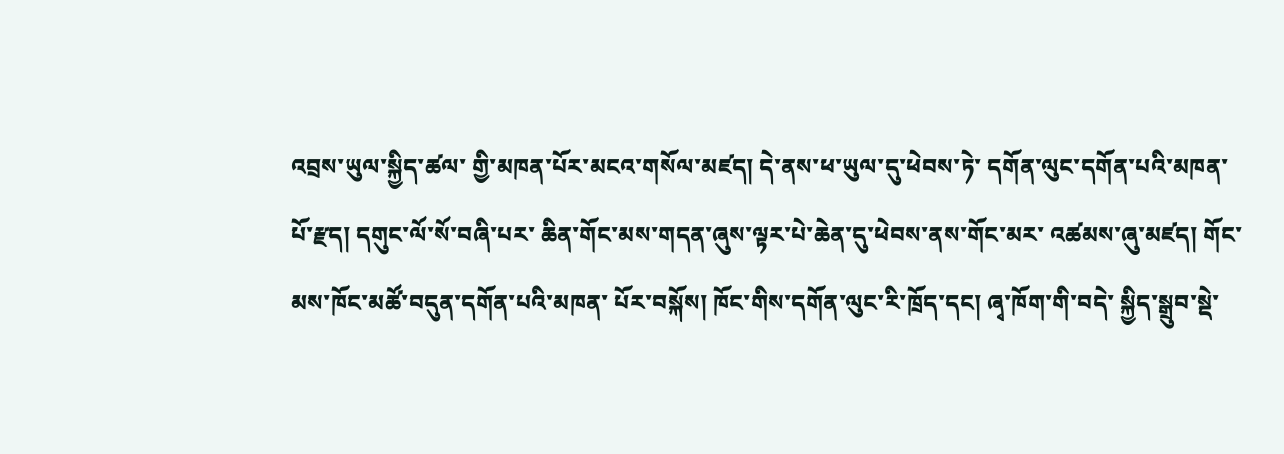འབྲས་ཡུལ་སྐྱིད་ཚལ་ གྱི་མཁན་པོར་མངའ་གསོལ་མཛད། དེ་ནས་ཕ་ཡུལ་དུ་ཕེབས་ཏེ་ དགོན་ལུང་དགོན་པའི་མཁན་པོ་རྫད། དགུང་ལོ་སོ་བཞི་པར་ ཆིན་གོང་མས་གདན་ཞུས་ལྟར་པེ་ཆེན་དུ་ཕེབས་ནས་གོང་མར་ འཚམས་ཞུ་མཛད། གོང་མས་ཁོང་མཚོ་བདུན་དགོན་པའི་མཁན་ པོར་བསྐོས། ཁོང་གིས་དགོན་ལུང་རི་ཁྲོད་དང། ཞྭ་ཁོག་གི་བདེ་ སྐྱིད་སྒྲུབ་སྡེ་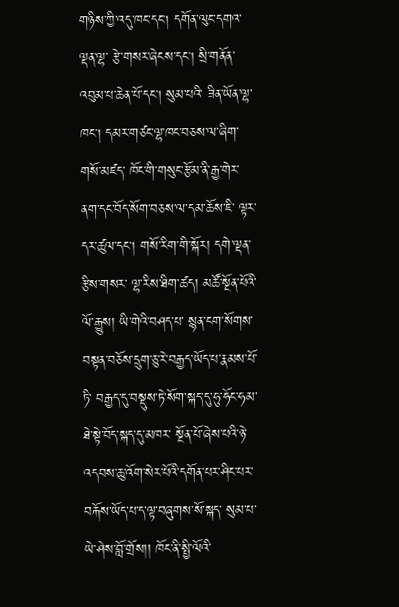གཉིས་ཀྱི་འདུ་ཁང་དང། དགོན་ལུང་དགའ་ལྡན་ལྷ་ རྩེ་གསར་ཞེངས་དང། སྲི་གནོན་འབུམ་པ་ཆེན་པོ་དང། སུམ་པའི་ ཟིན་ཡོན་ལྷ་ཁང། དམར་གཙང་ལྷ་ཁང་བཅས་ལ་ཞིག་གསོ་མཛད་ ཁོང་གི་གསུང་རྩོམ་ནི་རྒྱ་གེར་ནག་དང་བོད་སོག་བཅས་ལ་དམ་ཆོས་ཇི་ ལྟར་དར་ཚུལ་དང། གསོ་རིག་གི་སྐོར། དགེ་ལྡན་རྩིས་གསར་ ལྷ་རིས་ཐིག་ཚད། མཚོ་སྔོན་པོའི་ལོ་རྒྱུས། ཡི་གེའི་བཤད་པ་ སྙན་ངག་སོགས་བསྟན་བཅོས་དྲུག་ཅུ་རེ་བརྒྱད་ཡོད་པ་རྣམས་པོ་ཏི་ བརྒྱད་དུ་བསྡུས་ཏེ་སོག་སྐད་དུ་ཧུ་ཧོང་ཧམ་ཐེ་སྟེ་བོད་སྐད་དུ་མཁར་ སྔོན་པོ་ཞེས་པའི་ཉེ་འདབས་ཆུ་འོག་སེར་པོའི་དགོན་པར་ཤིང་པར་ བརྐོས་ཡོད་པ་ད་ལྟ་བཞུགས་སོ་སྐད་ སུམ་པ་ཡེ་ཤེས་བློ་གྲོས།། ཁོང་ནི་སྤྱི་ལོའི་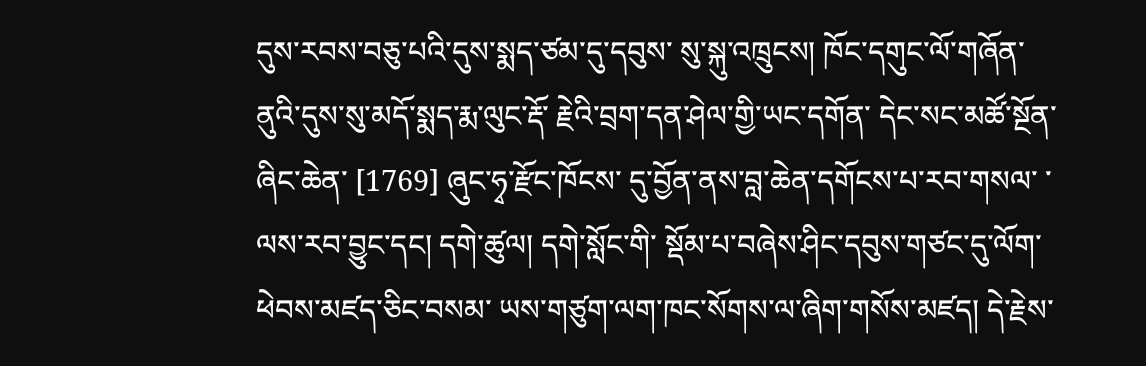དུས་རབས་བཅུ་པའི་དུས་སྨད་ཙམ་དུ་དབུས་ སུ་སྐུ་འཁྲུངས། ཁོང་དགུང་ལོ་གཞོན་ནུའི་དུས་སུ་མདོ་སྨད་རྨ་ལུང་རྡོ་ རྗེའི་བྲག་དན་ཤེལ་གྱི་ཡང་དགོན་ དེང་སང་མཚོ་སྔོན་ཞིང་ཆེན་ [1769] ཞུང་ཧྭ་རྫོང་ཁོངས་ དུ་བྱོན་ནས་བླ་ཆེན་དགོངས་པ་རབ་གསལ་ ་ ལས་རབ་བྱུང་དང། དགེ་ཚུལ། དགེ་སློང་གི་ སྡོམ་པ་བཞེས་ཤིང་དབུས་གཙང་དུ་ལོག་ཕེབས་མཛད་ཅིང་བསམ་ ཡས་གཙུག་ལག་ཁང་སོགས་ལ་ཞིག་གསོས་མཛད། དེ་རྗེས་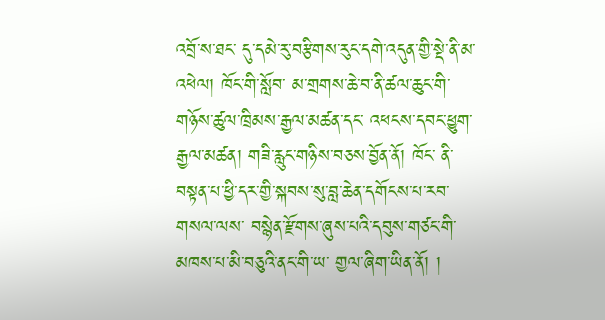འབྲོ་ས་ཐང་ དུ་དམེ་རུ་བརྩིགས་རུང་དགེ་འདུན་གྱི་སྡེ་ནི་མ་འཕེལ། ཁོང་གི་སློབ་ མ་གྲགས་ཆེ་བ་ནི་ཚལ་ཆུང་གི་གཉོས་ཚུལ་ཁྲིམས་རྒྱལ་མཚན་དང་ འཕངས་དབང་ཕྱུག་རྒྱལ་མཚན། གཟི་རླུང་གཉིས་བཅས་བྱོན་ནོ། ཁོང་ ནི་བསྟན་པ་ཕྱི་དར་གྱི་སྐབས་སུ་བླ་ཆེན་དགོངས་པ་རབ་གསལ་ལས་ བསྙེན་རྫོགས་ཞུས་པའི་དབུས་གཙང་གི་མཁས་པ་མི་བཅུའི་ནང་གི་ཡ་ གྱལ་ཞིག་ཡིན་ནོ། །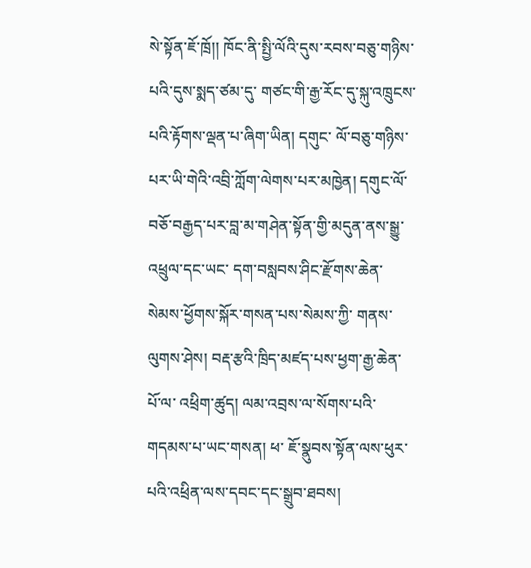སེ་སྟོན་ཇོ་ཁྲོ།། ཁོང་ནི་སྤྱི་ལོའི་དུས་རབས་བཅུ་གཉིས་པའི་དུས་སྨད་ཙམ་དུ་ གཙང་གི་རྒྱ་རོང་དུ་སྐུ་འཁྲུངས་པའི་རྟོགས་ལྡན་པ་ཞིག་ཡིན། དགུང་ ལོ་བཅུ་གཉིས་པར་ཡི་གེའི་འབྲི་ཀློག་ལེགས་པར་མཁྱེན། དགུང་ལོ་ བཅོ་བརྒྱད་པར་བླ་མ་གཤེན་སྟོན་གྱི་མདུན་ནས་སྒྱུ་འཕྲུལ་དང་ཡང་ དག་བསླབས་ཤིང་རྫོགས་ཆེན་སེམས་ཕྱོགས་སྐོར་གསན་པས་སེམས་ཀྱི་ གནས་ལུགས་ཤེས། བརྡ་རྩའི་ཁྲིད་མཛད་པས་ཕྱག་རྒྱ་ཆེན་པོ་ལ་ འཕྲིག་ཚུད། ལམ་འབྲས་ལ་སོགས་པའི་གདམས་པ་ཡང་གསན། ཕ་ ཇོ་སྣུབས་སྟོན་ལས་ཕུར་པའི་འཕྲིན་ལས་དབང་དང་སྒྲུབ་ཐབས།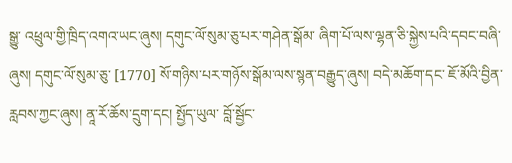སྒྱུ་ འཕྲུལ་གྱི་ཁྲིད་འགའ་ཡང་ཞུས། དགུང་ལོ་སུམ་ཅུ་པར་གཤེན་སྒོམ་ ཞིག་པོ་ལས་ལྷན་ཅི་སྐྱེས་པའི་དབང་བཞི་ཞུས། དགུང་ལོ་སུམ་ཅུ་ [1770] སོ་གཉིས་པར་གཉོས་སྒོམ་ལས་སྙན་བརྒྱུད་ཞུས། བདེ་མཆོག་དང་ ཇོ་མོའི་བྱིན་རླབས་ཀྱང་ཞུས། ནཱ་རོ་ཆོས་དྲུག་དང། སྤྱོད་ཡུལ་ བློ་སྦྱོང་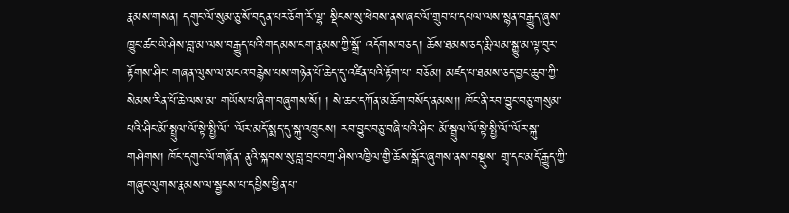རྣམས་གསན། དགུང་ལོ་སུམ་ཅུ་སོ་བདུན་པར་ཅོག་རོ་ལྷ་ སྡིངས་སུ་ཕེབས་ནས་ཞང་ལོ་གྲུབ་པ་དཔལ་ལས་སྙན་བརྒྱུད་ཞུས་ ཁྱུང་ཚང་ཡེ་ཤེས་བླ་མ་ལས་བརྒྱུད་པའི་གདམས་ངག་རྣམས་ཀྱི་སྒྲོ་ འདོགས་བཅད། ཆོས་ཐམས་ཅད་རྨི་ལམ་སྒྱུ་མ་ལྟ་བུར་རྟོགས་ཤིང་ གཞན་ལུས་ལ་མངའ་བརྙེས་པས་གཉེན་པོ་ཆེད་དུ་འཛིན་པའི་རྟོག་པ་ བཅོམ། མཛད་པ་ཐམས་ཅད་བྱང་ཆུབ་ཀྱི་སེམས་རིན་པོ་ཆེ་ལས་མ་ གཡོས་པ་ཞིག་བཞུགས་སོ། ། སེ་ཆང་དཀོན་མཆོག་བསོད་ནམས།། ཁོང་ནི་རབ་བྱུང་བཅུ་གསུམ་པའི་ཤིང་མོ་སྤྲུལ་ལོ་སྟེ་སྤྱི་ལོ་ ་ལོར་མདོ་སྨད་དུ་སྐུ་འཁྲུངས། རབ་བྱུང་བཅུ་བཞི་པའི་ཤིང་ མོ་སྦྲུལ་ལོ་སྟེ་སྤྱི་ལོ་་ལོར་སྐུ་གཤེགས། ཁོང་དགུང་ལོ་གཞོན་ ནུའི་སྐབས་སུ་བླ་བྲང་བཀྲ་ཤིས་འཁྱིལ་གྱི་ཆོས་སྒོར་ཞུགས་ནས་བསྡུས་ གྲྭ་དང་མདོ་རྒྱུད་ཀྱི་གཞུང་ལུགས་རྣམས་ལ་སྦྱངས་པ་དཔྱིས་ཕྱིན་པ་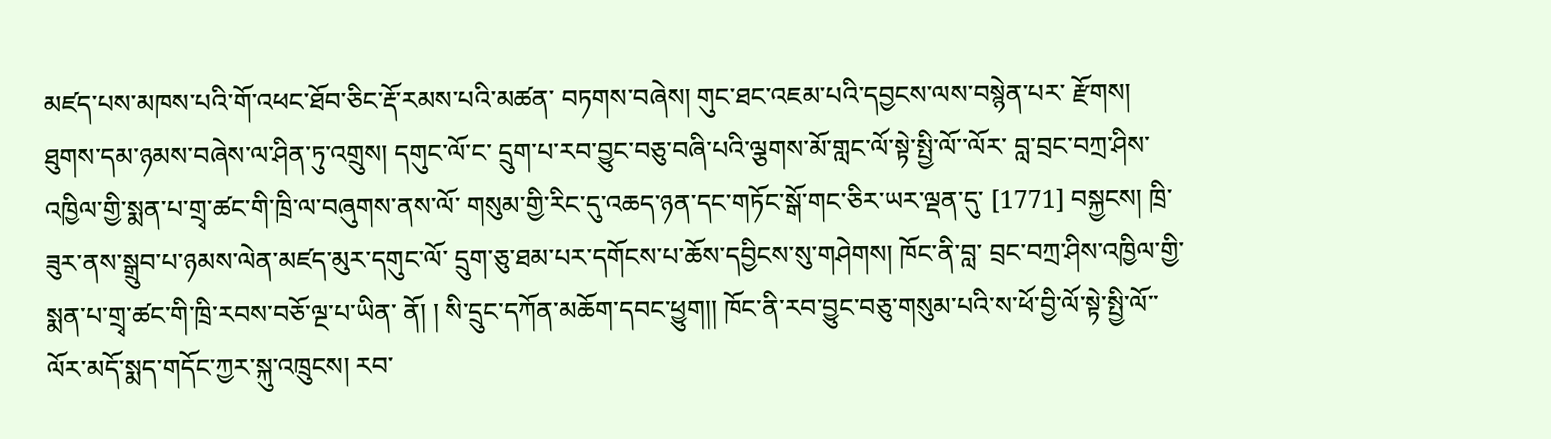མཛད་པས་མཁས་པའི་གོ་འཕང་ཐོབ་ཅིང་རྡོ་རམས་པའི་མཚན་ བཏགས་བཞེས། གུང་ཐང་འཇམ་པའི་དབྱངས་ལས་བསྙེན་པར་ རྫོགས། ཐུགས་དམ་ཉམས་བཞེས་ལ་ཤིན་ཏུ་འགྲུས། དགུང་ལོ་ང་ དྲུག་པ་རབ་བྱུང་བཅུ་བཞི་པའི་ལྕགས་མོ་གླང་ལོ་སྟེ་སྤྱི་ལོ་་ལོར་ བླ་བྲང་བཀྲ་ཤིས་འཁྱིལ་གྱི་སྨན་པ་གྲྭ་ཚང་གི་ཁྲི་ལ་བཞུགས་ནས་ལོ་ གསུམ་གྱི་རིང་དུ་འཆད་ཉན་དང་གཏོང་སྒོ་གང་ཅིར་ཡར་ལྡན་དུ་ [1771] བསྐྱངས། ཁྲི་ཟུར་ནས་སྒྲུབ་པ་ཉམས་ལེན་མཛད་མུར་དགུང་ལོ་ དྲུག་ཅུ་ཐམ་པར་དགོངས་པ་ཆོས་དབྱིངས་སུ་གཤེགས། ཁོང་ནི་བླ་ བྲང་བཀྲ་ཤིས་འཁྱིལ་གྱི་སྨན་པ་གྲྭ་ཚང་གི་ཁྲི་རབས་བཅོ་ལྔ་པ་ཡིན་ ནོ། ། སི་དྲུང་དཀོན་མཆོག་དབང་ཕྱུག།། ཁོང་ནི་རབ་བྱུང་བཅུ་གསུམ་པའི་ས་ཕོ་བྱི་ལོ་སྟེ་སྤྱི་ལོ་་ ལོར་མདོ་སྨད་གདོང་ཀྱར་སྐུ་འཁྲུངས། རབ་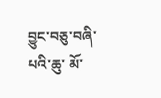བྱུང་བཅུ་བཞི་པའི་ཆུ་ མོ་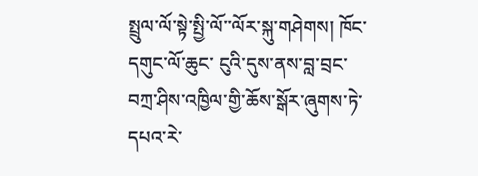སྤྲུལ་ལོ་སྟེ་སྤྱི་ལོ་་ལོར་སྐུ་གཤེགས། ཁོང་དགུང་ལོ་ཆུང་ ངུའི་དུས་ནས་བླ་བྲང་བཀྲ་ཤིས་འཁྱིལ་གྱི་ཆོས་སྒོར་ཞུགས་ཏེ་དཔའ་རེ་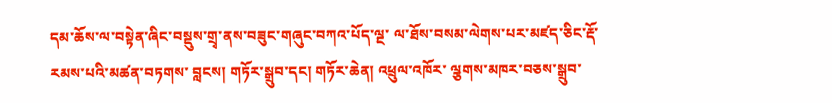དམ་ཆོས་ལ་བསྟེན་ཞིང་བསྡུས་གྲྭ་ནས་བཟུང་གཞུང་བཀའ་པོད་ལྔ་ ལ་ཐོས་བསམ་ལེགས་པར་མཛད་ཅིང་རྡོ་རམས་པའི་མཚན་བཏགས་ བླངས། གཏོར་སྒྲུབ་དང། གཏོར་ཆེན། འཕྲུལ་འཁོར་ ལྕགས་མཁར་བཅས་སྒྲུབ་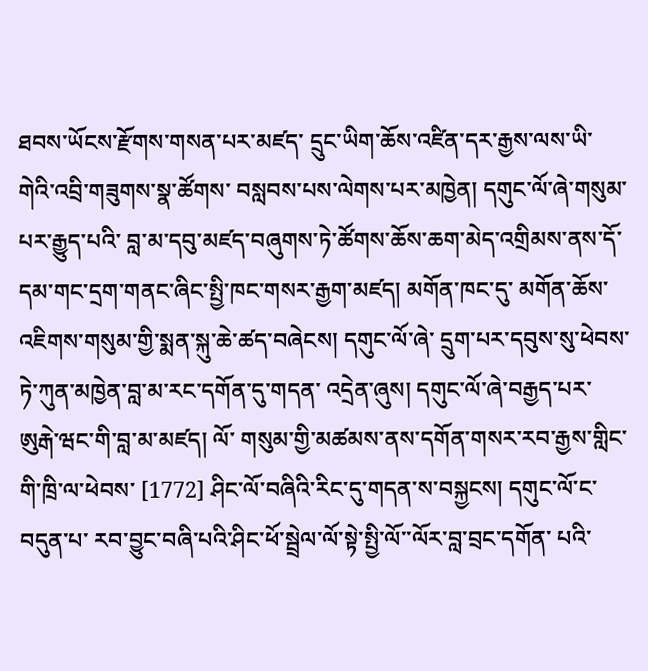ཐབས་ཡོངས་རྫོགས་གསན་པར་མཛད་ དྲུང་ཡིག་ཆོས་འཛིན་དར་རྒྱས་ལས་ཡི་གེའི་འབྲི་གཟུགས་སྣ་ཚོགས་ བསླབས་པས་ལེགས་པར་མཁྱེན། དགུང་ལོ་ཞེ་གསུམ་པར་རྒྱུད་པའི་ བླ་མ་དབུ་མཛད་བཞུགས་ཏེ་ཚོགས་ཆོས་ཆག་མེད་འགྲིམས་ནས་དོ་ དམ་གང་དྲག་གནང་ཞིང་སྤྱི་ཁང་གསར་རྒྱག་མཛད། མགོན་ཁང་དུ་ མགོན་ཆོས་འཇིགས་གསུམ་གྱི་སྨན་སྐུ་ཆེ་ཚད་བཞེངས། དགུང་ལོ་ཞེ་ དྲུག་པར་དབུས་སུ་ཕེབས་ཏེ་ཀུན་མཁྱེན་བླ་མ་རང་དགོན་དུ་གདན་ འདྲེན་ཞུས། དགུང་ལོ་ཞེ་བརྒྱད་པར་ཨུརྒེ་ཝང་གི་བླ་མ་མཛད། ལོ་ གསུམ་གྱི་མཚམས་ནས་དགོན་གསར་རབ་རྒྱས་གླིང་གི་ཁྲི་ལ་ཕེབས་ [1772] ཤིང་ལོ་བཞིའི་རིང་དུ་གདན་ས་བསྐྱངས། དགུང་ལོ་ང་བདུན་པ་ རབ་བྱུང་བཞི་པའི་ཤིང་ཕོ་སྦྲེལ་ལོ་སྟེ་སྤྱི་ལོ་་ལོར་བླ་བྲང་དགོན་ པའི་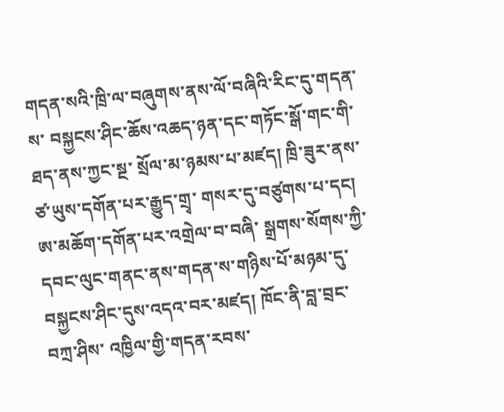གདན་སའི་ཁྲི་ལ་བཞུགས་ནས་ལོ་བཞིའི་རིང་དུ་གདན་ས་ བསྐྱངས་ཤིང་ཆོས་འཆད་ཉན་དང་གཏོང་སྒོ་གང་གི་ཐད་ནས་ཀྱང་སྔ་ སྲོལ་མ་ཉམས་པ་མཛད། ཁྲི་ཟུར་ནས་ཙ་ཡུས་དགོན་པར་རྒྱུད་གྲྭ་ གསར་དུ་བཙུགས་པ་དང། ཨ་མཆོག་དགོན་པར་འགྲེལ་བ་བཞི་ སྒྲགས་སོགས་ཀྱི་དབང་ལུང་གནང་ནས་གདན་ས་གཉིས་པོ་མཉམ་དུ་ བསྐྱངས་ཤིང་དུས་འདའ་བར་མཛད། ཁོང་ནི་བླ་བྲང་བཀྲ་ཤིས་ འཁྱིལ་གྱི་གདན་རབས་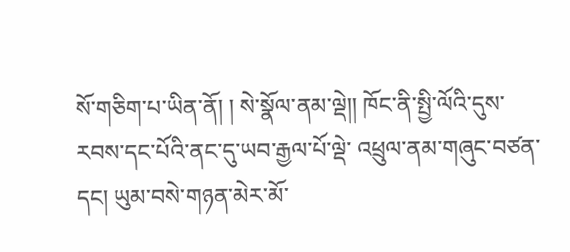སོ་གཅིག་པ་ཡིན་ནོ། ། སེ་སྣོལ་ནམ་ལྡེ།། ཁོང་ནི་སྤྱི་ལོའི་དུས་རབས་དང་པོའི་ནང་དུ་ཡབ་རྒྱལ་པོ་ལྡེ་ འཕྲུལ་ནམ་གཞུང་བཙན་དང། ཡུམ་བསེ་གཉན་མེར་མོ་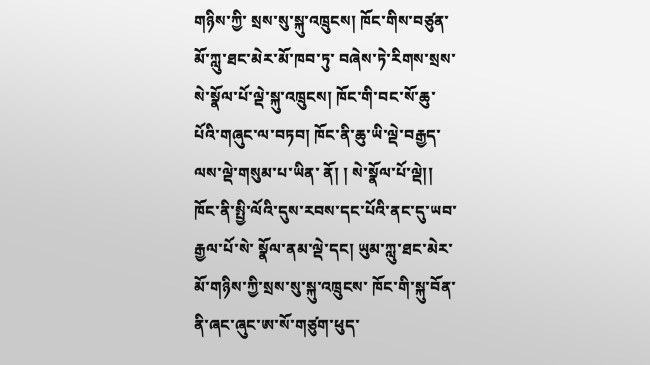གཉིས་ཀྱི་ སྲས་སུ་སྐུ་འཁྲུངས། ཁོང་གིས་བཙུན་མོ་ཀླུ་ཐང་མེར་མོ་ཁབ་ཏུ་ བཞེས་ཏེ་རིགས་སྲས་སེ་སྣོལ་པོ་ལྡེ་སྐུ་འཁྲུངས། ཁོང་གི་བང་སོ་ཆུ་ པོའི་གཞུང་ལ་བཏབ། ཁོང་ནི་ཆུ་ཡི་ལྡེ་བརྒྱད་ལས་ལྡེ་གསུམ་པ་ཡིན་ ནོ། ། སེ་སྣོལ་པོ་ལྡེ།། ཁོང་ནི་སྤྱི་ལོའི་དུས་རབས་དང་པོའི་ནང་དུ་ཡབ་རྒྱལ་པོ་སེ་ སྣོལ་ནམ་ལྡེ་དང། ཡུམ་ཀླུ་ཐང་མེར་མོ་གཉིས་ཀྱི་སྲས་སུ་སྐུ་འཁྲུངས་ ཁོང་གི་སྐུ་བོན་ནི་ཞང་ཞུང་ཨ་སོ་གཙུག་ཕུད་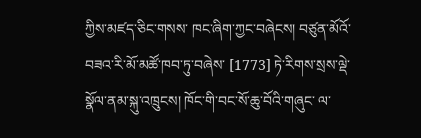ཀྱིས་མཛད་ཅིང་གསས་ ཁང་ཞིག་ཀྱང་བཞེངས། བཙུན་མོའོ་བཟའ་རི་མོ་མཚོ་ཁབ་ཏུ་བཞེས་ [1773] ཏེ་རིགས་སྲས་ལྡེ་སྣོལ་ནམ་སྐུ་འཁྲུངས། ཁོང་གི་བང་སོ་ཆུ་བོའི་གཞུང་ ལ་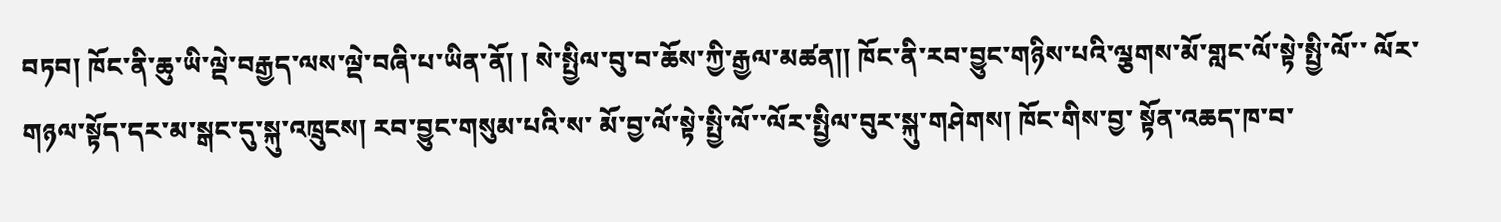བཏབ། ཁོང་ནི་ཆུ་ཡི་ལྡེ་བརྒྱད་ལས་ལྡེ་བཞི་པ་ཡིན་ནོ། ། སེ་སྤྱིལ་བུ་བ་ཆོས་ཀྱི་རྒྱལ་མཚན།། ཁོང་ནི་རབ་བྱུང་གཉིས་པའི་ལྕགས་མོ་གླང་ལོ་སྟེ་སྤྱི་ལོ་་ ལོར་གཉལ་སྟོད་དར་མ་སྒང་དུ་སྐུ་འཁྲུངས། རབ་བྱུང་གསུམ་པའི་ས་ མོ་བྱ་ལོ་སྟེ་སྤྱི་ལོ་་ལོར་སྤྱིལ་བུར་སྐུ་གཤེགས། ཁོང་གིས་བྱ་ སྟོན་འཆད་ཁ་བ་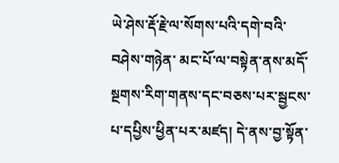ཡེ་ཤེས་རྡོ་རྗེ་ལ་སོགས་པའི་དགེ་བའི་བཤེས་གཉེན་ མང་པོ་ལ་བསྟེན་ནས་མདོ་སྔགས་རིག་གནས་དང་བཅས་པར་སྦྱངས་ པ་དཔྱིས་ཕྱིན་པར་མཛད། དེ་ནས་བྱ་སྟོན་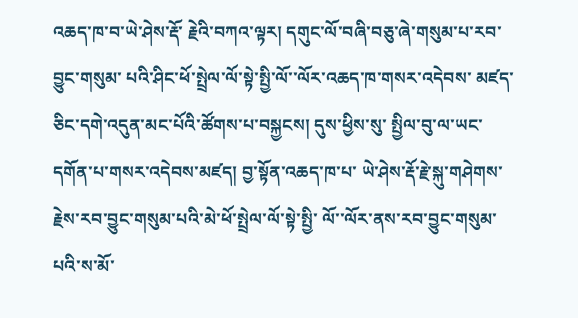འཆད་ཁ་བ་ཡེ་ཤེས་རྡོ་ རྗེའི་བཀའ་ལྟར། དགུང་ལོ་བཞི་བཅུ་ཞེ་གསུམ་པ་རབ་བྱུང་གསུམ་ པའི་ཤིང་ཕོ་སྤྲེལ་ལོ་སྟེ་སྤྱི་ལོ་་ལོར་འཆད་ཁ་གསར་འདེབས་ མཛད་ཅིང་དགེ་འདུན་མང་པོའི་ཚོགས་པ་བསྐྱངས། དུས་ཕྱིས་སུ་ སྤྱིལ་བུ་ལ་ཡང་དགོན་པ་གསར་འདེབས་མཛད། བྱ་སྟོན་འཆད་ཁ་པ་ ཡེ་ཤེས་རྡོ་རྗེ་སྐུ་གཤེགས་རྗེས་རབ་བྱུང་གསུམ་པའི་མེ་ཕོ་སྤྲེལ་ལོ་སྟེ་སྤྱི་ ལོ་་ལོར་ནས་རབ་བྱུང་གསུམ་པའི་ས་མོ་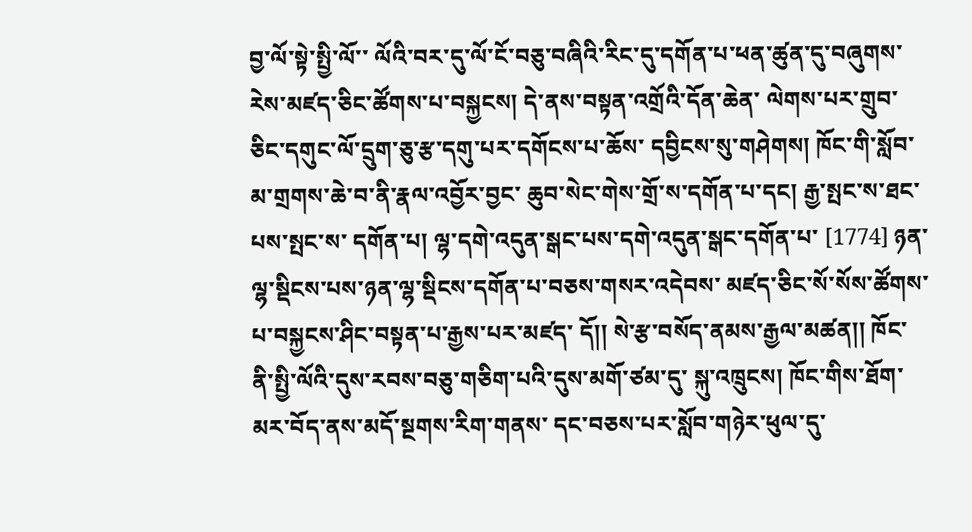བྱ་ལོ་སྟེ་སྤྱི་ལོ་་ ལོའི་བར་དུ་ལོ་ངོ་བཅུ་བཞིའི་རིང་དུ་དགོན་པ་ཕན་ཚུན་དུ་བཞུགས་ རེས་མཛད་ཅིང་ཚོགས་པ་བསྐྱངས། དེ་ནས་བསྟན་འགྲོའི་དོན་ཆེན་ ལེགས་པར་གྲུབ་ཅིང་དགུང་ལོ་དྲུག་ཅུ་རྩ་དགུ་པར་དགོངས་པ་ཆོས་ དབྱིངས་སུ་གཤེགས། ཁོང་གི་སློབ་མ་གྲགས་ཆེ་བ་ནི་རྣལ་འབྱོར་བྱང་ ཆུབ་སེང་གེས་གྲོ་ས་དགོན་པ་དང། རྒྱ་སྤང་ས་ཐང་པས་སྤང་ས་ དགོན་པ། ལྷ་དགེ་འདུན་སྒང་པས་དགེ་འདུན་སྒང་དགོན་པ་ [1774] ཉན་ལྷ་སྡིངས་པས་ཉན་ལྷ་སྡིངས་དགོན་པ་བཅས་གསར་འདེབས་ མཛད་ཅིང་སོ་སོས་ཚོགས་པ་བསྐྱངས་ཤིང་བསྟན་པ་རྒྱས་པར་མཛད་ དོ།། སེ་རྩ་བསོད་ནམས་རྒྱལ་མཚན།། ཁོང་ནི་སྤྱི་ལོའི་དུས་རབས་བཅུ་གཅིག་པའི་དུས་མགོ་ཙམ་དུ་ སྐུ་འཁྲུངས། ཁོང་གིས་ཐོག་མར་བོད་ནས་མདོ་སྔགས་རིག་གནས་ དང་བཅས་པར་སློབ་གཉེར་ཕུལ་དུ་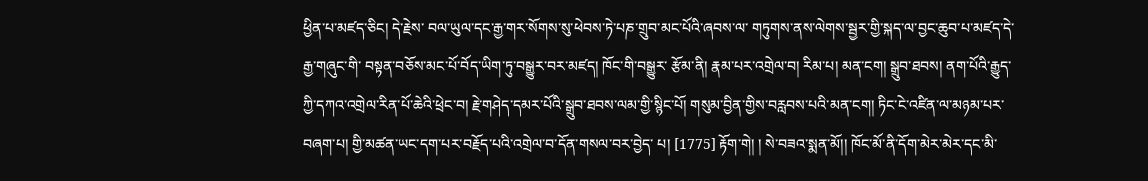ཕྱིན་པ་མཛད་ཅིང། དེ་རྗེས་ བལ་ཡུལ་དང་རྒྱ་གར་སོགས་སུ་ཕེབས་ཏེ་པཎ་གྲུབ་མང་པོའི་ཞབས་ལ་ གཏུགས་ནས་ལེགས་སྦྱར་གྱི་སྐད་ལ་བྱང་ཆུབ་པ་མཛད་དེ་རྒྱ་གཞུང་གི་ བསྟན་བཅོས་མང་པོ་བོད་ཡིག་ཏུ་བསྒྱུར་བར་མཛད། ཁོང་གི་བསྒྱུར་ རྩོམ་ནི། རྣམ་པར་འགྲེལ་བ། རིམ་པ། མན་ངག། སྒྲུབ་ཐབས། ནག་པོའི་རྒྱུད་ཀྱི་དཀའ་འགྲེལ་རིན་པོ་ཆེའི་ཕྲེང་བ། རྗེ་གཤེད་དམར་པོའི་སྒྲུབ་ཐབས་ལམ་གྱི་སྙིང་པོ། གསུམ་བྱིན་གྱིས་བརླབས་པའི་མན་ངག། ཏིང་ངེ་འཛིན་ལ་མཉམ་པར་བཞག་པ། གྱི་མཚན་ཡང་དག་པར་བརྗོད་པའི་འགྲེལ་བ་དོན་གསལ་བར་བྱེད་ པ། [1775] རྟོག་གེ། ། སེ་བཟའ་སྨན་མོ།། ཁོང་མོ་ནི་དོག་མེར་མེར་དང་མི་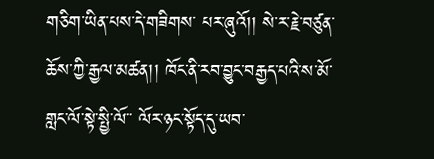གཅིག་ཡིན་པས་དེ་གཟིགས་ པར་ཞུའོ།། སེ་ར་རྗེ་བཙུན་ཆོས་ཀྱི་རྒྱལ་མཚན།། ཁོང་ནི་རབ་བྱུང་བརྒྱད་པའི་ས་མོ་གླང་ལོ་སྟེ་སྤྱི་ལོ་་ ལོར་ཉང་སྟོད་དུ་ཡབ་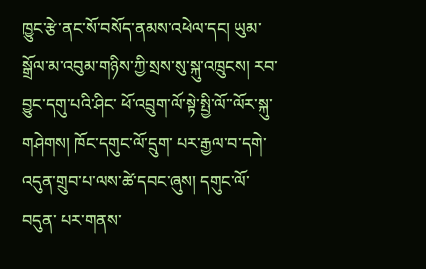ཁྱུང་རྩེ་ནང་སོ་བསོད་ནམས་འཕེལ་དང། ཡུམ་ སྒྲོལ་མ་འབུམ་གཉིས་ཀྱི་སྲས་སུ་སྐུ་འཁྲུངས། རབ་བྱུང་དགུ་པའི་ཤིང་ ཕོ་འབྲུག་ལོ་སྟེ་སྤྱི་ལོ་་ལོར་སྐུ་གཤེགས། ཁོང་དགུང་ལོ་དྲུག་ པར་རྒྱལ་བ་དགེ་འདུན་གྲུབ་པ་ལས་ཚེ་དབང་ཞུས། དགུང་ལོ་བདུན་ པར་གནས་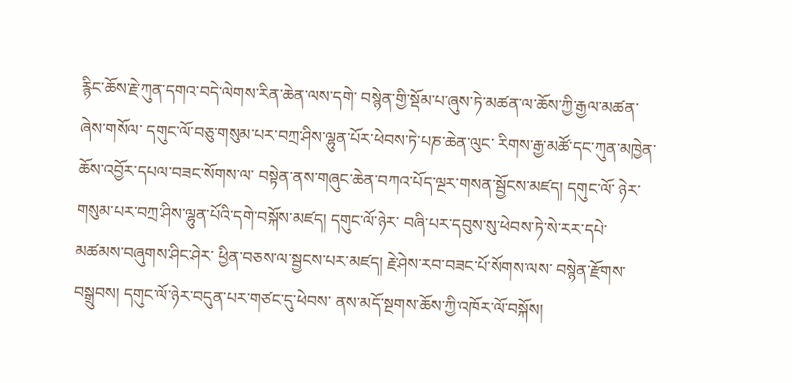རྙིང་ཆོས་རྗེ་ཀུན་དགའ་བདེ་ལེགས་རིན་ཆེན་ལས་དགེ་ བསྙེན་གྱི་སྡོམ་པ་ཞུས་ཏེ་མཚན་ལ་ཆོས་ཀྱི་རྒྱལ་མཚན་ཞེས་གསོལ་ དགུང་ལོ་བཅུ་གསུམ་པར་བཀྲ་ཤིས་ལྷུན་པོར་ཕེབས་ཏེ་པཎ་ཆེན་ལུང་ རིགས་རྒྱ་མཚོ་དང་ཀུན་མཁྱེན་ཆོས་འབྱོར་དཔལ་བཟང་སོགས་ལ་ བསྟེན་ནས་གཞུང་ཆེན་བཀའ་པོད་ལྔར་གསན་སྦྱོངས་མཛད། དགུང་ལོ་ ཉེར་གསུམ་པར་བཀྲ་ཤིས་ལྷུན་པོའི་དགེ་བསྐོས་མཛད། དགུང་ལོ་ཉེར་ བཞི་པར་དབུས་སུ་ཕེབས་ཏེ་སེ་རར་དཔེ་མཚམས་བཞུགས་ཤིང་ཤེར་ ཕྱིན་བཅས་ལ་སྦྱངས་པར་མཛད། རྗེ་ཤེས་རབ་བཟང་པོ་སོགས་ལས་ བསྙེན་རྫོགས་བསྒྲུབས། དགུང་ལོ་ཉེར་བདུན་པར་གཙང་དུ་ཕེབས་ ནས་མདོ་སྔགས་ཆོས་ཀྱི་འཁོར་ལོ་བསྐོས།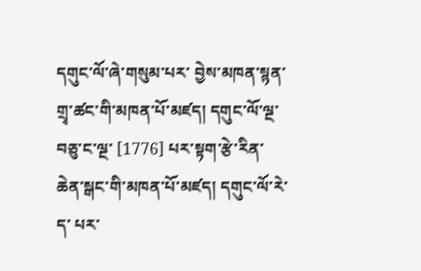དགུང་ལོ་ཞེ་གསུམ་པར་ བྱེས་མཁན་སྙན་གྲྭ་ཚང་གི་མཁན་པོ་མཛད། དགུང་ལོ་ལྔ་བཅུ་ང་ལྔ་ [1776] པར་སྟག་རྩེ་རིན་ཆེན་སྒང་གི་མཁན་པོ་མཛད། དགུང་ལོ་རེ་ད་ པར་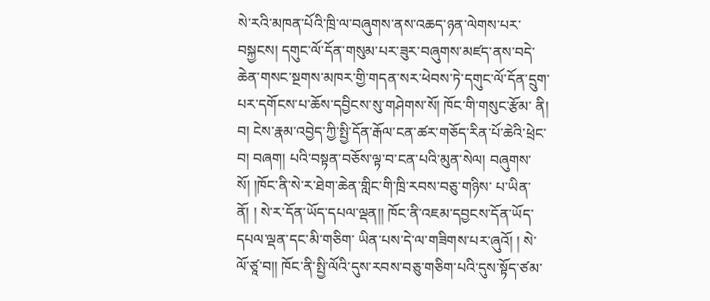སེ་རའི་མཁན་པོའི་ཁྲི་ལ་བཞུགས་ནས་འཆད་ཉན་ལེགས་པར་ བསྐྱངས། དགུང་ལོ་དོན་གསུམ་པར་ཟུར་བཞུགས་མཛད་ནས་བདེ་ ཆེན་གསང་སྔགས་མཁར་གྱི་གདན་སར་ཕེབས་ཏེ་དགུང་ལོ་དོན་དྲུག་ པར་དགོངས་པ་ཆོས་དབྱིངས་སུ་གཤེགས་སོ། ཁོང་གི་གསུང་རྩོམ་ ནི། བ། ངེས་རྣམ་འབྱེད་ཀྱི་སྤྱི་དོན་རྒོལ་ངན་ཚར་གཅོད་རིན་པོ་ཆེའི་ཕྲེང་བ། བཞག། པའི་བསྟན་བཅོས་ལྟ་བ་ངན་པའི་མུན་སེལ། བཞུགས་སོ། །ཁོང་ནི་སེ་ར་ཐེག་ཆེན་གླིང་གི་ཁྲི་རབས་བཅུ་གཉིས་ པ་ཡིན་ནོ། ། སེ་ར་དོན་ཡོད་དཔལ་ལྡན།། ཁོང་ནི་འཇམ་དབྱངས་དོན་ཡོད་དཔལ་ལྡན་དང་མི་གཅིག་ ཡིན་པས་དེ་ལ་གཟིགས་པར་ཞུའོ། ། སེ་ལོ་ཙཱ་བ།། ཁོང་ནི་སྤྱི་ལོའི་དུས་རབས་བཅུ་གཅིག་པའི་དུས་སྟོད་ཙམ་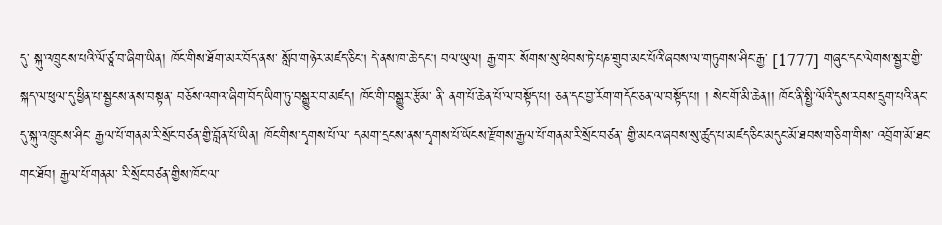དུ་ སྐུ་འཁྲུངས་པའི་ལོ་ཙཱ་བ་ཞིག་ཡིན། ཁོང་གིས་ཐོག་མར་བོད་ནས་ སློབ་གཉེར་མཛད་ཅིང། དེ་ནས་ཁ་ཆེ་དང། བལ་ཡུལ། རྒྱ་གར་ སོགས་སུ་ཕེབས་ཏེ་པཎ་གྲུབ་མང་པོའི་ཞབས་ལ་གཏུགས་ཤིང་རྒྱ་ [1777] གཞུང་དང་ལེགས་སྦྱར་གྱི་སྐད་ལ་ཕུལ་དུ་ཕྱིན་པ་སྦྱངས་ནས་བསྟན་ བཅོས་འགའ་ཞིག་བོད་ཡིག་ཏུ་བསྒྱུར་བ་མཛད། ཁོང་གི་བསྒྱུར་རྩོམ་ ནི་ ནག་པོ་ཆེན་པོ་ལ་བསྟོད་པ། ཅན་དང་བྱ་རོག་གདོང་ཅན་ལ་བསྟོད་པ། ། སེང་གོ་མི་ཆེན།། ཁོང་ནི་སྤྱི་ལོའི་དུས་རབས་དྲུག་པའི་ནང་དུ་སྐུ་འཁྲུངས་ཤིང་ རྒྱལ་པོ་གནམ་རི་སྲོང་བཙན་གྱི་བློན་པོ་ཡིན། ཁོང་གིས་དྭགས་པོ་ལ་ དམག་དྲངས་ནས་དྭགས་པོ་ཡོངས་རྫོགས་རྒྱལ་པོ་གནམ་རི་སྲོང་བཙན་ གྱི་མངའ་ཞབས་སུ་ཚུད་པ་མཛད་ཅིང་མདུང་མོ་ཐབས་གཅིག་གིས་ འབྲོག་མོ་ཐང་གང་ཐོབ། རྒྱལ་པོ་གནམ་ རི་སྲོང་བཙན་གྱིས་ཁོང་ལ་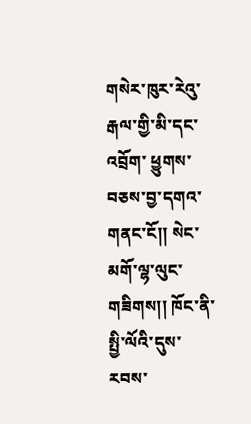གསེར་ཁུར་རེའུ་རྒལ་གྱི་མི་དང་འབྲོག་ ཕྱུགས་བཅས་བྱ་དགའ་གནང་ངོ།། སེང་མགོ་ལྷ་ལུང་གཟིགས།། ཁོང་ནི་སྤྱི་ལོའི་དུས་རབས་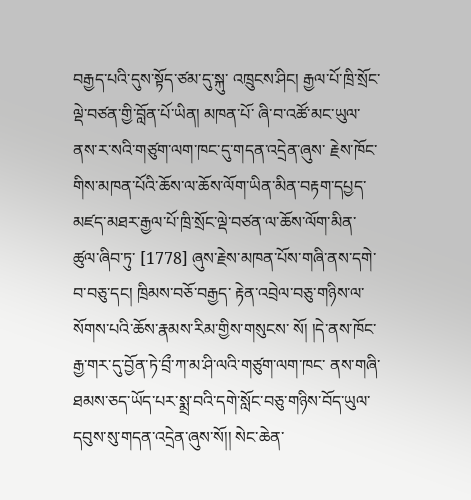བརྒྱད་པའི་དུས་སྟོད་ཙམ་དུ་སྐུ་ འཁྲུངས་ཤིང། རྒྱལ་པོ་ཁྲི་སྲོང་ལྡེ་བཙན་གྱི་བློན་པོ་ཡིན། མཁན་པོ་ ཞི་བ་འཚོ་མང་ཡུལ་ནས་ར་སའི་གཙུག་ལག་ཁང་དུ་གདན་འདྲེན་ཞུས་ རྗེས་ཁོང་གིས་མཁན་པོའི་ཆོས་ལ་ཆོས་ལོག་ཡིན་མིན་བརྟག་དཔྱད་ མཛད་མཐར་རྒྱལ་པོ་ཁྲི་སྲོང་ལྡེ་བཙན་ལ་ཆོས་ལོག་མིན་ཚུལ་ཞིབ་ཏུ་ [1778] ཞུས་རྗེས་མཁན་པོས་གཞི་ནས་དགེ་བ་བཅུ་དང། ཁྲིམས་བཅོ་བརྒྱད་ རྟེན་འབྲེལ་བཅུ་གཉིས་ལ་སོགས་པའི་ཆོས་རྣམས་རིམ་གྱིས་གསུངས་ སོ། །དེ་ནས་ཁོང་རྒྱ་གར་དུ་བྱོན་ཏེ་བྲྀ་ཀ་མ་ཤི་ལའི་གཙུག་ལག་ཁང་ ནས་གཞི་ཐམས་ཅད་ཡོད་པར་སྨྲ་བའི་དགེ་སློང་བཅུ་གཉིས་བོད་ཡུལ་ དབུས་སུ་གདན་འདྲེན་ཞུས་སོ།། སེང་ཆེན་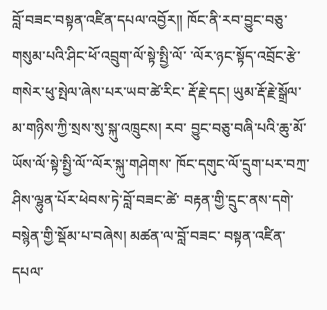བློ་བཟང་བསྟན་འཛིན་དཔལ་འབྱོར།། ཁོང་ནི་རབ་བྱུང་བཅུ་གསུམ་པའི་ཤིང་ཕོ་འབྲུག་ལོ་སྟེ་སྤྱི་ལོ་ ་ལོར་ཉང་སྟོད་འབྲོང་རྩེ་གསེར་ཕུ་སྤེལ་ཞེས་པར་ཡབ་ཚེ་རིང་ རྡོ་རྗེ་དང། ཡུམ་རྡོ་རྗེ་སྒྲོལ་མ་གཉིས་ཀྱི་སྲས་སུ་སྐུ་འཁྲུངས། རབ་ བྱུང་བཅུ་བཞི་པའི་ཆུ་མོ་ཡོས་ལོ་སྟེ་སྤྱི་ལོ་་ལོར་སྐུ་གཤེགས་ ཁོང་དགུང་ལོ་དྲུག་པར་བཀྲ་ཤིས་ལྷུན་པོར་ཕེབས་ཏེ་བློ་བཟང་ཚེ་ བརྟན་གྱི་དྲུང་ནས་དགེ་བསྙེན་གྱི་སྡོམ་པ་བཞེས། མཚན་ལ་བློ་བཟང་ བསྟན་འཛིན་དཔལ་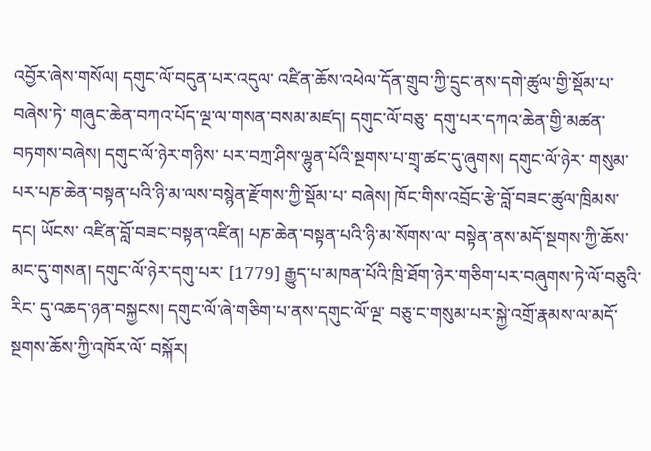འབྱོར་ཞེས་གསོལ། དགུང་ལོ་བདུན་པར་འདུལ་ འཛིན་ཆོས་འཕེལ་དོན་གྲུབ་ཀྱི་དྲུང་ནས་དགེ་ཚུལ་གྱི་སྡོམ་པ་བཞེས་ཏེ་ གཞུང་ཆེན་བཀའ་པོད་ལྔ་ལ་གསན་བསམ་མཛད། དགུང་ལོ་བཅུ་ དགུ་པར་དཀའ་ཆེན་གྱི་མཚན་བཏགས་བཞེས། དགུང་ལོ་ཉེར་གཉིས་ པར་བཀྲ་ཤིས་ལྷུན་པོའི་སྔགས་པ་གྲྭ་ཚང་དུ་ཞུགས། དགུང་ལོ་ཉེར་ གསུམ་པར་པཎ་ཆེན་བསྟན་པའི་ཉི་མ་ལས་བསྙེན་རྫོགས་ཀྱི་སྡོམ་པ་ བཞེས། ཁོང་གིས་འབྲོང་རྩེ་བློ་བཟང་ཚུལ་ཁྲིམས་དང། ཡོངས་ འཛིན་བློ་བཟང་བསྟན་འཛིན། པཎ་ཆེན་བསྟན་པའི་ཉི་མ་སོགས་ལ་ བསྟེན་ནས་མདོ་སྔགས་ཀྱི་ཆོས་མང་དུ་གསན། དགུང་ལོ་ཉེར་དགུ་པར་ [1779] རྒྱུད་པ་མཁན་པོའི་ཁྲི་ཐོག་ཉེར་གཅིག་པར་བཞུགས་ཏེ་ལོ་བཅུའི་རིང་ དུ་འཆད་ཉན་བསྐྱངས། དགུང་ལོ་ཞེ་གཅིག་པ་ནས་དགུང་ལོ་ལྔ་ བཅུ་ང་གསུམ་པར་སྐྱེ་འགྲོ་རྣམས་ལ་མདོ་སྔགས་ཆོས་ཀྱི་འཁོར་ལོ་ བསྐོར།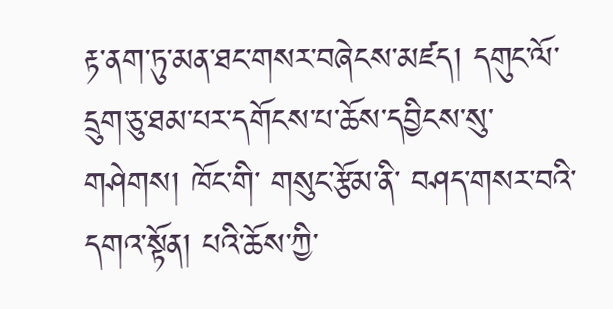རྟ་ནག་ཏུ་མན་ཐང་གསར་བཞེངས་མཛད། དགུང་ལོ་ དྲུག་ཅུ་ཐམ་པར་དགོངས་པ་ཆོས་དབྱིངས་སུ་གཤེགས། ཁོང་གི་ གསུང་རྩོམ་ནི་ བཤད་གསར་བའི་དགའ་སྟོན། པའི་ཆོས་ཀྱི་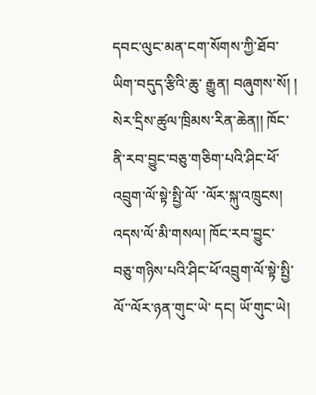དབང་ལུང་མན་ངག་སོགས་ཀྱི་ཐོབ་ཡིག་བདུད་རྩིའི་ཆུ་ རྒྱུན། བཞུགས་སོ། ། སེར་དྲིས་ཚུལ་ཁྲིམས་རིན་ཆེན།། ཁོང་ནི་རབ་བྱུང་བཅུ་གཅིག་པའི་ཤིང་ཕོ་འབྲུག་ལོ་སྟེ་སྤྱི་ལོ་ ་ལོར་སྐུ་འཁྲུངས། འདས་ལོ་མི་གསལ། ཁོང་རབ་བྱུང་ བཅུ་གཉིས་པའི་ཤིང་ཕོ་འབྲུག་ལོ་སྟེ་སྤྱི་ལོ་་ལོར་ཉན་གུང་ཡེ་ དང། ཡོ་གུང་ཡེ།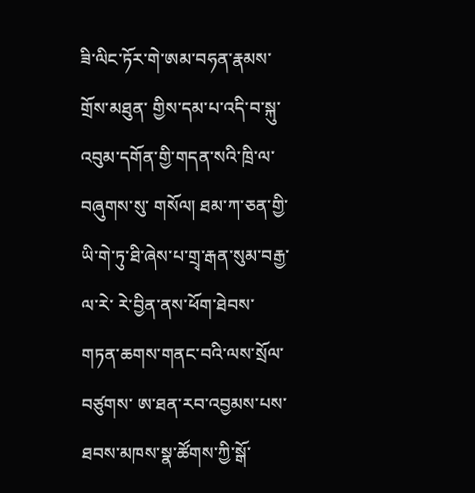ཟི་ལིང་ཏོར་གེ་ཨམ་བཧན་རྣམས་གྲོས་མཐུན་ གྱིས་དམ་པ་འདི་བ་སྐུ་འབུམ་དགོན་གྱི་གདན་སའི་ཁྲི་ལ་བཞུགས་སུ་ གསོལ། ཐམ་ཀ་ཅན་གྱི་ཡི་གེ་ཏུ་ཐི་ཞེས་པ་གྲྭ་རྒན་སུམ་བརྒྱ་ལ་རེ་ རེ་བྱིན་ནས་ཕོག་ཐེབས་གཏན་ཆགས་གནང་བའི་ལས་སྲོལ་བཙུགས་ ཨ་ཐན་རབ་འབྱམས་པས་ཐབས་མཁས་སྣ་ཚོགས་ཀྱི་སྒོ་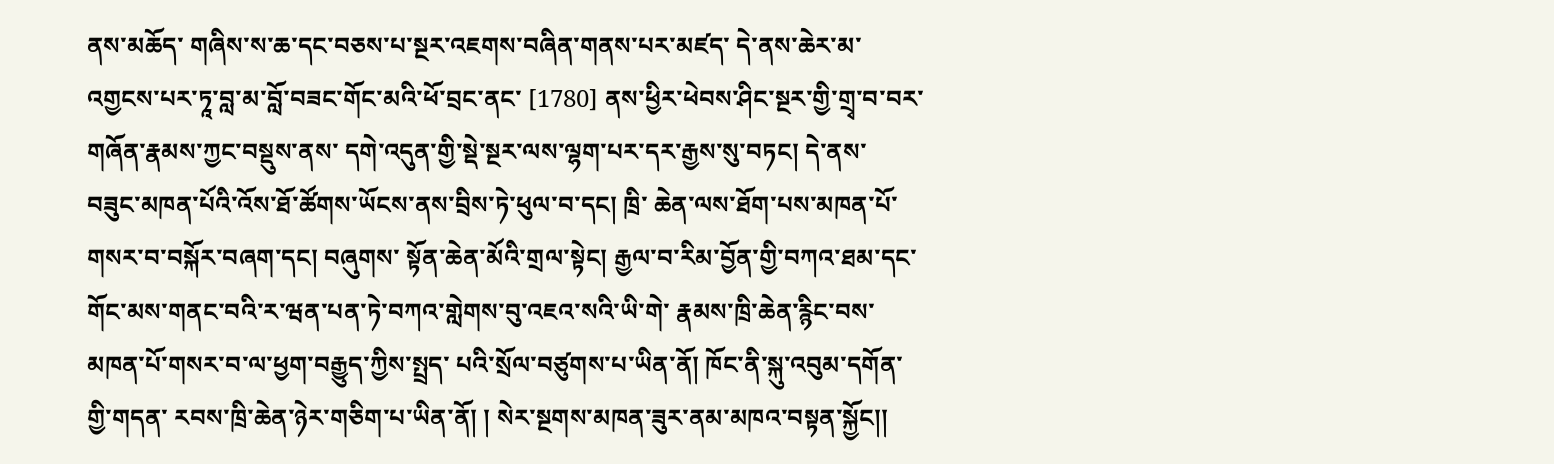ནས་མཆོད་ གཞིས་ས་ཆ་དང་བཅས་པ་སྔར་འཇགས་བཞིན་གནས་པར་མཛད་ དེ་ནས་ཆེར་མ་འགྱངས་པར་ཏཱ་བླ་མ་བློ་བཟང་གོང་མའི་ཕོ་བྲང་ནང་ [1780] ནས་ཕྱིར་ཕེབས་ཤིང་སྔར་གྱི་གྲྭ་བ་བར་གཞོན་རྣམས་ཀྱང་བསྡུས་ནས་ དགེ་འདུན་གྱི་སྡེ་སྔར་ལས་ལྷག་པར་དར་རྒྱས་སུ་བཏང། དེ་ནས་ བཟུང་མཁན་པོའི་འོས་ཐོ་ཚོགས་ཡོངས་ནས་བྲིས་ཏེ་ཕུལ་བ་དང། ཁྲི་ ཆེན་ལས་ཐོག་པས་མཁན་པོ་གསར་བ་བསྐོར་བཞག་དང། བཞུགས་ སྟོན་ཆེན་མོའི་གྲལ་སྟེང། རྒྱལ་བ་རིམ་བྱོན་གྱི་བཀའ་ཐམ་དང་ གོང་མས་གནང་བའི་ར་ཝན་པན་ཏེ་བཀའ་གླེགས་བུ་འཇའ་སའི་ཡི་གེ་ རྣམས་ཁྲི་ཆེན་རྙིང་བས་མཁན་པོ་གསར་བ་ལ་ཕྱག་བརྒྱུད་ཀྱིས་སྤྲད་ པའི་སྲོལ་བཙུགས་པ་ཡིན་ནོ། ཁོང་ནི་སྐུ་འབུམ་དགོན་གྱི་གདན་ རབས་ཁྲི་ཆེན་ཉེར་གཅིག་པ་ཡིན་ནོ། ། སེར་སྔགས་མཁན་ཟུར་ནམ་མཁའ་བསྟན་སྐྱོང།།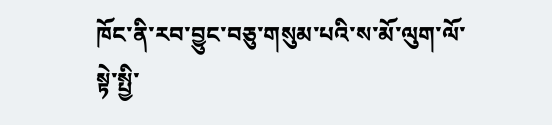ཁོང་ནི་རབ་བྱུང་བཅུ་གསུམ་པའི་ས་མོ་ལུག་ལོ་སྟེ་སྤྱི་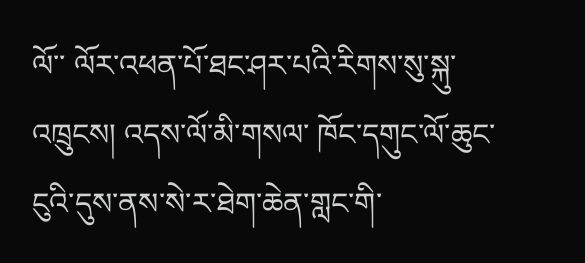ལོ་་ ལོར་འཕན་པོ་ཐང་ཤར་པའི་རིགས་སུ་སྐུ་འཁྲུངས། འདས་ལོ་མི་གསལ་ ཁོང་དགུང་ལོ་ཆུང་ངུའི་དུས་ནས་སེ་ར་ཐེག་ཆེན་གླང་གི་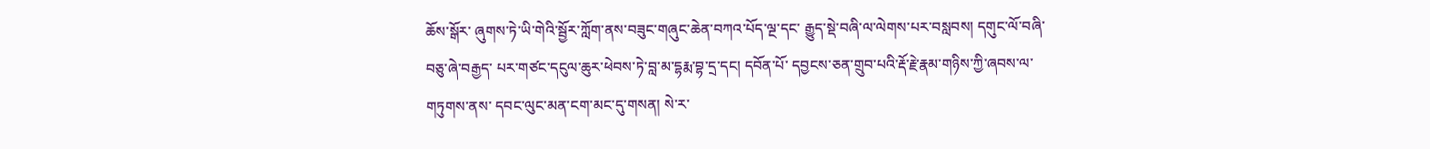ཆོས་སྒོར་ ཞུགས་ཏེ་ཡི་གེའི་སྦྱོར་ཀློག་ནས་བཟུང་གཞུང་ཆེན་བཀའ་པོད་ལྔ་དང་ རྒྱུད་སྡེ་བཞི་ལ་ལེགས་པར་བསླབས། དགུང་ལོ་བཞི་བཅུ་ཞེ་བརྒྱད་ པར་གཙང་དངུལ་ཆུར་ཕེབས་ཏེ་བླ་མ་དྷརྨ་བྷ་དྲ་དང། དབོན་པོ་ དབྱངས་ཅན་གྲུབ་པའི་རྡོ་རྗེ་རྣམ་གཉིས་ཀྱི་ཞབས་ལ་གཏུགས་ནས་ དབང་ལུང་མན་ངག་མང་དུ་གསན། སེ་ར་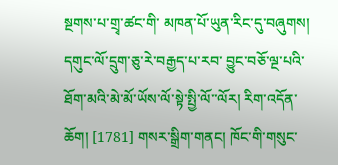སྔགས་པ་གྲྭ་ཚང་གི་ མཁན་པོ་ཡུན་རིང་དུ་བཞུགས། དགུང་ལོ་དྲུག་ཅུ་རེ་བརྒྱད་པ་རབ་ བྱུང་བཅོ་ལྔ་པའི་ཐོག་མའི་མེ་མོ་ཡོས་ལོ་སྟེ་སྤྱི་ལོ་་ལོར། རིག་འདོན་ཆོག། [1781] གསར་སྒྲིག་གནང། ཁོང་གི་གསུང་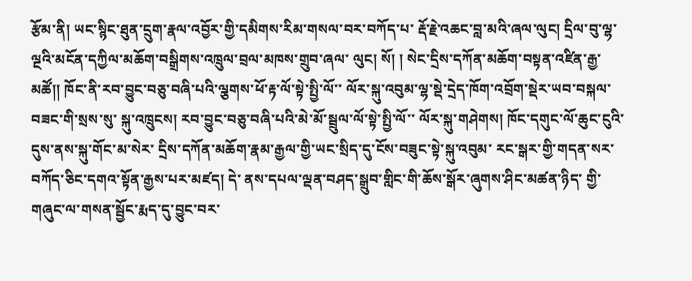རྩོམ་ནི། ཡང་སྙིང་ཐུན་དྲུག་རྣལ་འབྱོར་གྱི་དམིགས་རིམ་གསལ་བར་བཀོད་པ་ རྡོ་རྗེ་འཆང་བླ་མའི་ཞལ་ལུང། དྲིལ་བུ་ལྷ་ལྔའི་མངོན་དཀྱིལ་མཆོག་བསྒྲིགས་འཁྲུལ་བྲལ་མཁས་གྲུབ་ཞལ་ ལུང། སོ། ། སེང་དྲིས་དཀོན་མཆོག་བསྟན་འཛིན་རྒྱ་མཚོ།། ཁོང་ནི་རབ་བྱུང་བཅུ་བཞི་པའི་ལྕགས་ཕོ་རྟ་ལོ་སྟེ་སྤྱི་ལོ་་ ལོར་སྐུ་འབུམ་ལྷ་སྡེ་དྲེད་ཁོག་འབྲོག་སྡེར་ཡབ་བསྐལ་བཟང་གི་སྲས་སུ་ སྐུ་འཁྲུངས། རབ་བྱུང་བཅུ་བཞི་པའི་མེ་མོ་སྦྲུལ་ལོ་སྟེ་སྤྱི་ལོ་་ ལོར་སྐུ་གཤེགས། ཁོང་དགུང་ལོ་ཆུང་ངུའི་དུས་ནས་སྐུ་གོང་མ་སེར་ དྲིས་དཀོན་མཆོག་རྣམ་རྒྱལ་གྱི་ཡང་སྲིད་དུ་ངོས་བཟུང་སྟེ་སྐུ་འབུམ་ རང་སྒར་གྱི་གདན་སར་བཀོད་ཅིང་དགའ་སྟོན་རྒྱས་པར་མཛད། དེ་ ནས་དཔལ་ལྡན་བཤད་སྒྲུབ་གླིང་གི་ཆོས་སྒོར་ཞུགས་ཤིང་མཚན་ཉིད་ གྱི་གཞུང་ལ་གསན་སྦྱོང་རྨད་དུ་བྱུང་བར་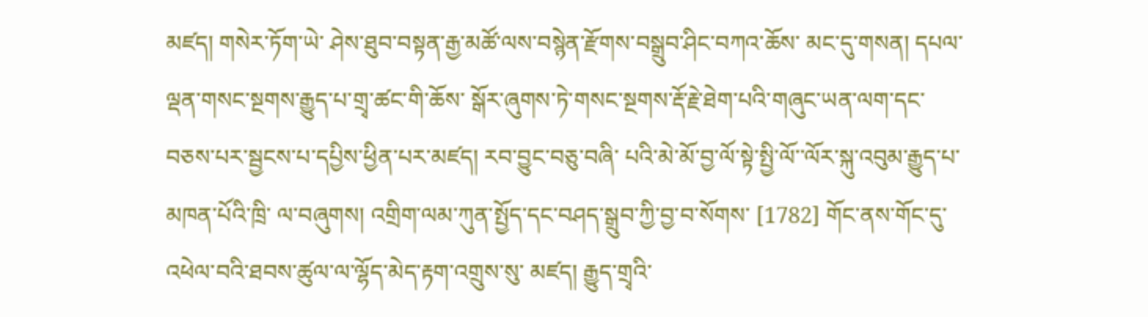མཛད། གསེར་ཏོག་ཡེ་ ཤེས་ཐུབ་བསྟན་རྒྱ་མཚོ་ལས་བསྙེན་རྫོགས་བསྒྲུབ་ཤིང་བཀའ་ཆོས་ མང་དུ་གསན། དཔལ་ལྡན་གསང་སྔགས་རྒྱུད་པ་གྲྭ་ཚང་གི་ཆོས་ སྒོར་ཞུགས་ཏེ་གསང་སྔགས་རྡོ་རྗེ་ཐེག་པའི་གཞུང་ཡན་ལག་དང་ བཅས་པར་སྦྱངས་པ་དཔྱིས་ཕྱིན་པར་མཛད། རབ་བྱུང་བཅུ་བཞི་ པའི་མེ་མོ་བྱ་ལོ་སྟེ་སྤྱི་ལོ་་ལོར་སྐུ་འབུམ་རྒྱུད་པ་མཁན་པོའི་ཁྲི་ ལ་བཞུགས། འགྲིག་ལམ་ཀུན་སྤྱོད་དང་བཤད་སྒྲུབ་ཀྱི་བྱ་བ་སོགས་ [1782] གོང་ནས་གོང་དུ་འཕེལ་བའི་ཐབས་ཚུལ་ལ་ལྷོད་མེད་རྟག་འགྲུས་སུ་ མཛད། རྒྱུད་གྲྭའི་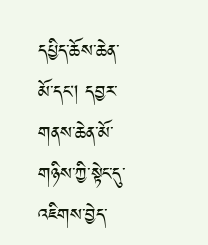དཔྱིད་ཆོས་ཆེན་མོ་དང། དབྱར་གནས་ཆེན་མོ་ གཉིས་ཀྱི་སྟེང་དུ་འཇིགས་བྱེད་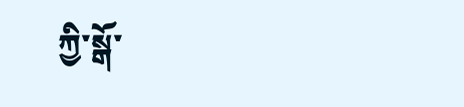ཀྱི་སྒོ་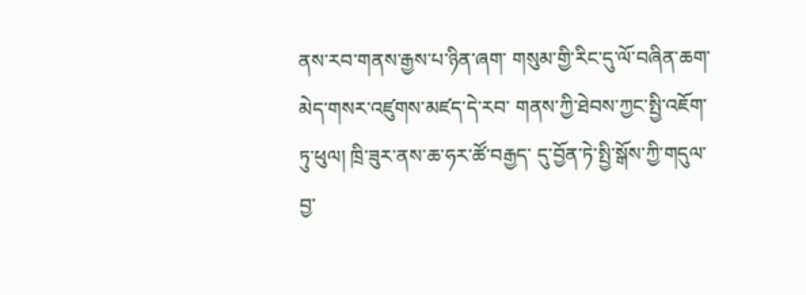ནས་རབ་གནས་རྒྱས་པ་ཉིན་ཞག་ གསུམ་གྱི་རིང་དུ་ལོ་བཞིན་ཆག་མེད་གསར་འཛུགས་མཛད་དེ་རབ་ གནས་ཀྱི་ཐེབས་ཀྱང་སྤྱི་འཇོག་ཏུ་ཕུལ། ཁྲི་ཟུར་ནས་ཆ་ཧར་ཚོ་བརྒྱད་ དུ་བྱོན་ཏེ་སྤྱི་སྒོས་ཀྱི་གདུལ་བྱ་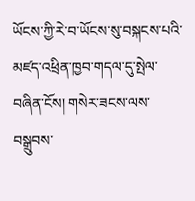ཡོངས་ཀྱི་རེ་བ་ཡོངས་སུ་བསྐངས་པའི་ མཛད་འཕྲིན་ཁྱབ་གདལ་དུ་སྤེལ་བཞིན་ངོས། གསེར་ཟངས་ལས་ བསྒྲུབས་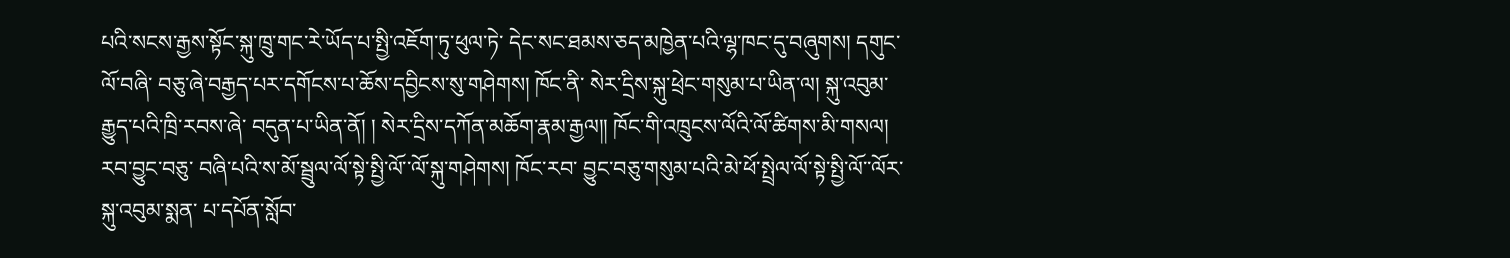པའི་སངས་རྒྱས་སྟོང་སྐུ་ཁྲུ་གང་རེ་ཡོད་པ་སྤྱི་འཇོག་ཏུ་ཕུལ་ཏེ་ དེང་སང་ཐམས་ཅད་མཁྱེན་པའི་ལྷ་ཁང་དུ་བཞུགས། དགུང་ལོ་བཞི་ བཅུ་ཞེ་བརྒྱད་པར་དགོངས་པ་ཆོས་དབྱིངས་སུ་གཤེགས། ཁོང་ནི་ སེར་དྲིས་སྐུ་ཕྲེང་གསུམ་པ་ཡིན་ལ། སྐུ་འབུམ་རྒྱུད་པའི་ཁྲི་རབས་ཞེ་ བདུན་པ་ཡིན་ནོ། ། སེར་དྲིས་དཀོན་མཆོག་རྣམ་རྒྱལ།། ཁོང་གི་འཁྲུངས་ལོའི་ལོ་ཚིགས་མི་གསལ། རབ་བྱུང་བཅུ་ བཞི་པའི་ས་མོ་སྦྲུལ་ལོ་སྟེ་སྤྱི་ལོ་་ལོ་སྐུ་གཤེགས། ཁོང་རབ་ བྱུང་བཅུ་གསུམ་པའི་མེ་ཕོ་སྤྲེལ་ལོ་སྟེ་སྤྱི་ལོ་་ལོར་སྐུ་འབུམ་སྨན་ པ་དཔོན་སློབ་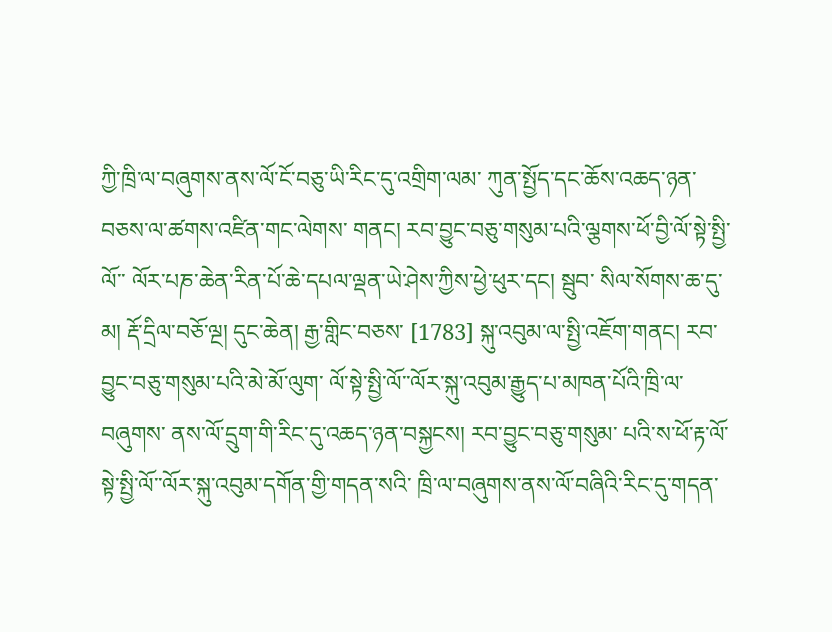ཀྱི་ཁྲི་ལ་བཞུགས་ནས་ལོ་ངོ་བཅུ་ཡི་རིང་དུ་འགྲིག་ལམ་ ཀུན་སྤྱོད་དང་ཆོས་འཆད་ཉན་བཅས་ལ་ཚགས་འཛིན་གང་ལེགས་ གནང། རབ་བྱུང་བཅུ་གསུམ་པའི་ལྕགས་ཕོ་བྱི་ལོ་སྟེ་སྤྱི་ལོ་་ ལོར་པཎ་ཆེན་རིན་པོ་ཆེ་དཔལ་ལྡན་ཡེ་ཤེས་ཀྱིས་ཕྱེ་ཕུར་དང། སྦུབ་ སིལ་སོགས་ཆ་དུ་མ། རྡོ་དྲིལ་བཅོ་ལྔ། དུང་ཆེན། རྒྱ་གླིང་བཅས་ [1783] སྐུ་འབུམ་ལ་སྤྱི་འཇོག་གནང། རབ་བྱུང་བཅུ་གསུམ་པའི་མེ་མོ་ལུག་ ལོ་སྟེ་སྤྱི་ལོ་་ལོར་སྐུ་འབུམ་རྒྱུད་པ་མཁན་པོའི་ཁྲི་ལ་བཞུགས་ ནས་ལོ་དྲུག་གི་རིང་དུ་འཆད་ཉན་བསྐྱངས། རབ་བྱུང་བཅུ་གསུམ་ པའི་ས་ཕོ་རྟ་ལོ་སྟེ་སྤྱི་ལོ་་ལོར་སྐུ་འབུམ་དགོན་གྱི་གདན་སའི་ ཁྲི་ལ་བཞུགས་ནས་ལོ་བཞིའི་རིང་དུ་གདན་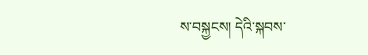ས་བསྐྱངས། དེའི་སྐབས་